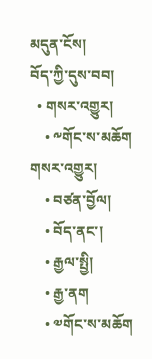མདུན་ངོས།
བོད་ཀྱི་དུས་བབ།
  • གསར་འགྱུར།
    • ༸གོང་ས་མཆོག གསར་འགྱུར།
    • བཙན་བྱོལ།
    • བོད་ནང་།
    • རྒྱལ་སྤྱི།
    • རྒྱ་ནག
    • ༧གོང་ས་མཆོག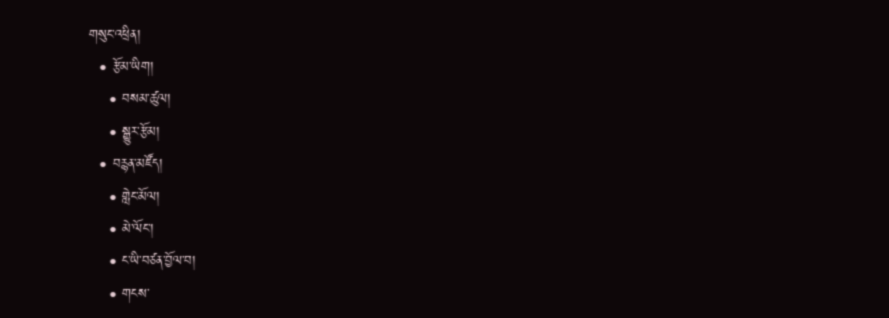གསུང་འཕྲིན།
  • རྩོམ་ཡིག།
    • བསམ་ཚུལ།
    • སྒྱུར་རྩོམ།
  • བརྙན་མཛོད།
    • གླེང་མོལ།
    • མེ་ལོང་།
    • ང་ཡི་བཙན་བྱོལ་བ།
    • གངས་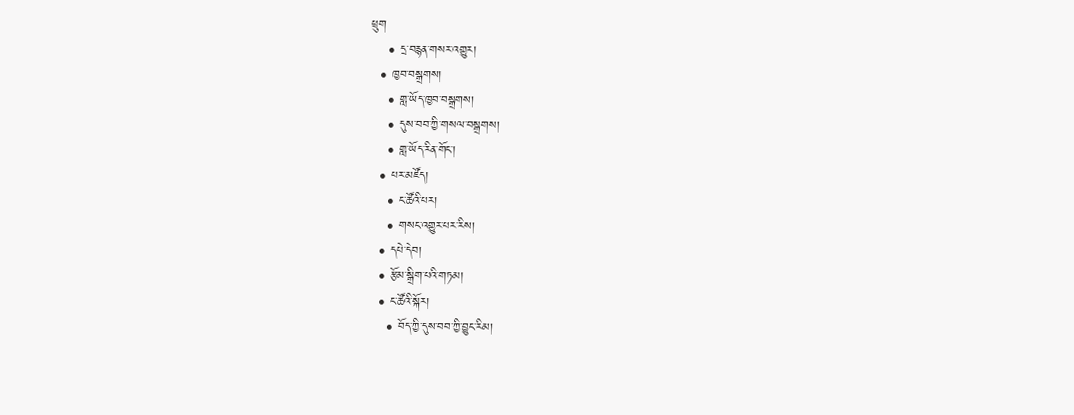ཕྲུག
    • དྲ་བརྙན་གསར་འགྱུར།
  • ཁྱབ་བསྒྲགས།
    • གླ་ཡོད་ཁྱབ་བསྒྲགས།
    • དུས་བབ་ཀྱི་གསལ་བསྒྲགས།
    • གླ་ཡོད་རིན་གོང་།
  • པར་མཛོད།
    • ང་ཚོའི་པར།
    • གསང་འགྱུར་པར་རིས།
  • དཔེ་དེབ།
  • རྩོམ་སྒྲིག་པའི་གཏམ།
  • ང་ཚོའི་སྐོར།
    • བོད་ཀྱི་དུས་བབ་ཀྱི་བྱུང་རིམ།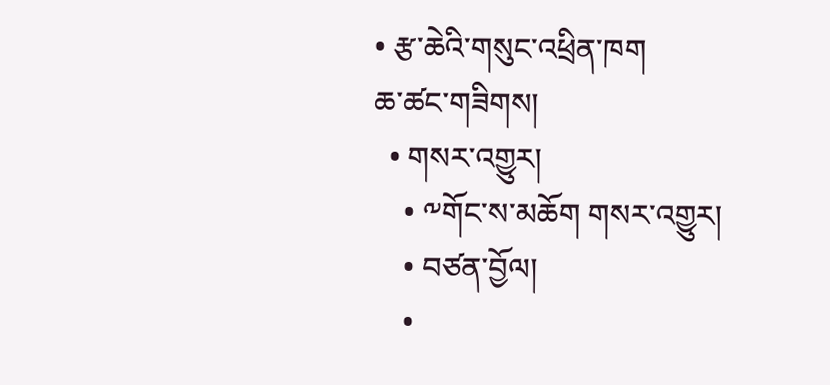• རྩ་ཆེའི་གསུང་འཕྲིན་ཁག
ཆ་ཚང་གཟིགས།
  • གསར་འགྱུར།
    • ༸གོང་ས་མཆོག གསར་འགྱུར།
    • བཙན་བྱོལ།
    •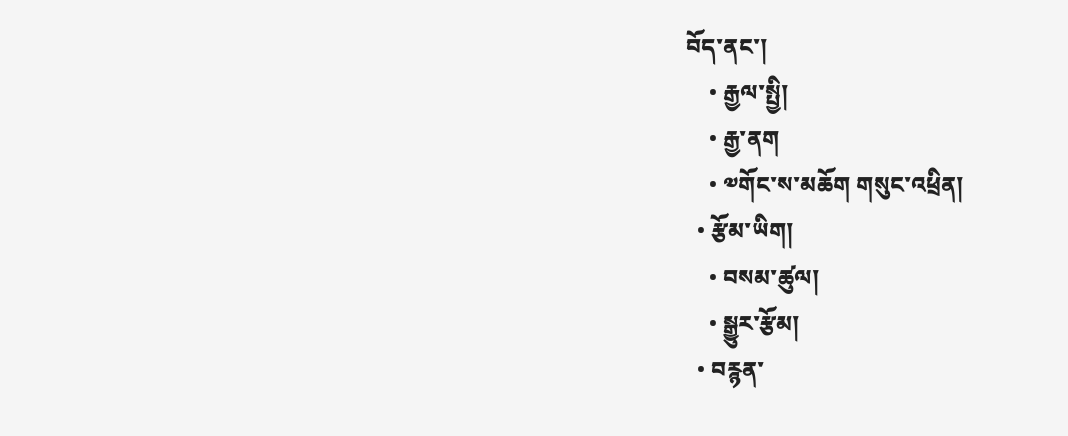བོད་ནང་།
    • རྒྱལ་སྤྱི།
    • རྒྱ་ནག
    • ༧གོང་ས་མཆོག གསུང་འཕྲིན།
  • རྩོམ་ཡིག།
    • བསམ་ཚུལ།
    • སྒྱུར་རྩོམ།
  • བརྙན་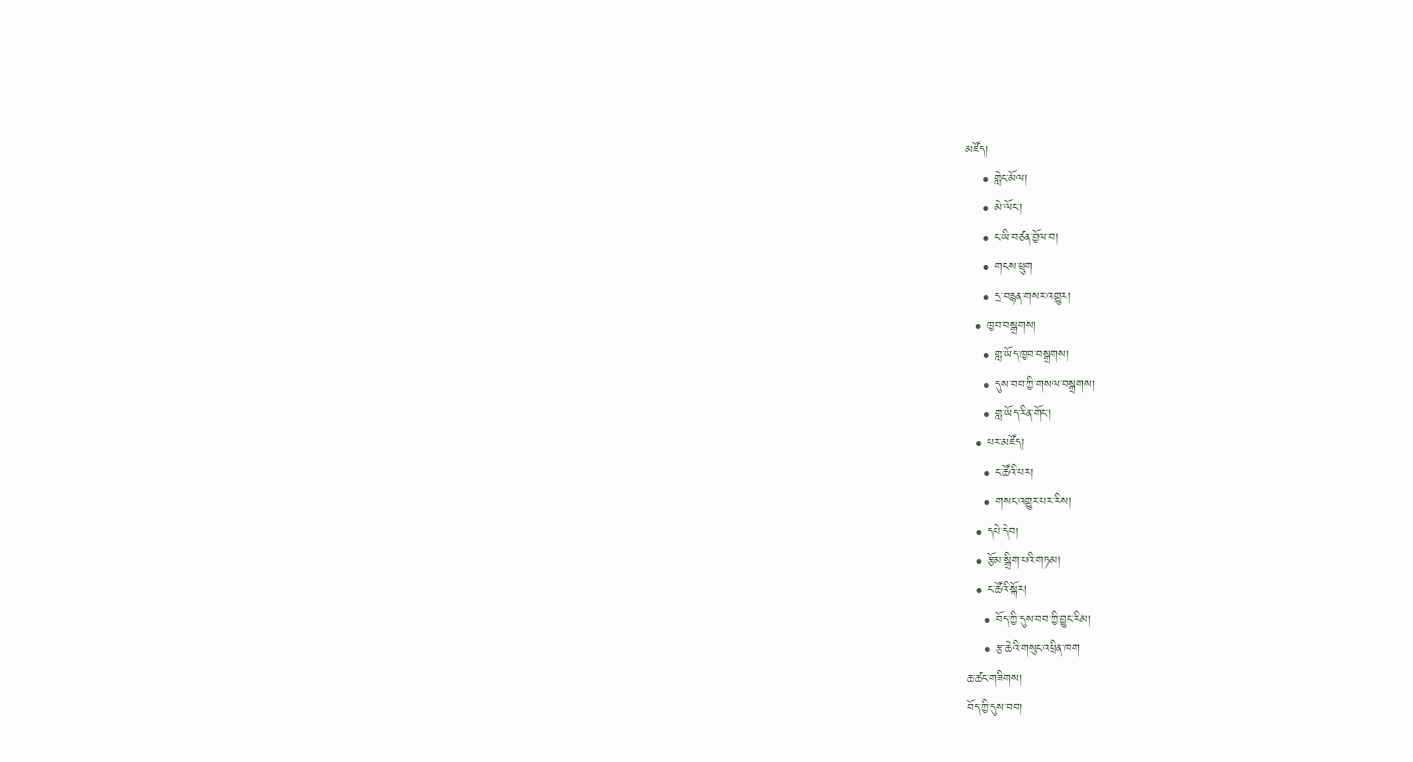མཛོད།
    • གླེང་མོལ།
    • མེ་ལོང་།
    • ང་ཡི་བཙན་བྱོལ་བ།
    • གངས་ཕྲུག
    • དྲ་བརྙན་གསར་འགྱུར།
  • ཁྱབ་བསྒྲགས།
    • གླ་ཡོད་ཁྱབ་བསྒྲགས།
    • དུས་བབ་ཀྱི་གསལ་བསྒྲགས།
    • གླ་ཡོད་རིན་གོང་།
  • པར་མཛོད།
    • ང་ཚོའི་པར།
    • གསང་འགྱུར་པར་རིས།
  • དཔེ་དེབ།
  • རྩོམ་སྒྲིག་པའི་གཏམ།
  • ང་ཚོའི་སྐོར།
    • བོད་ཀྱི་དུས་བབ་ཀྱི་བྱུང་རིམ།
    • རྩ་ཆེའི་གསུང་འཕྲིན་ཁག
ཆ་ཚང་གཟིགས།
བོད་ཀྱི་དུས་བབ།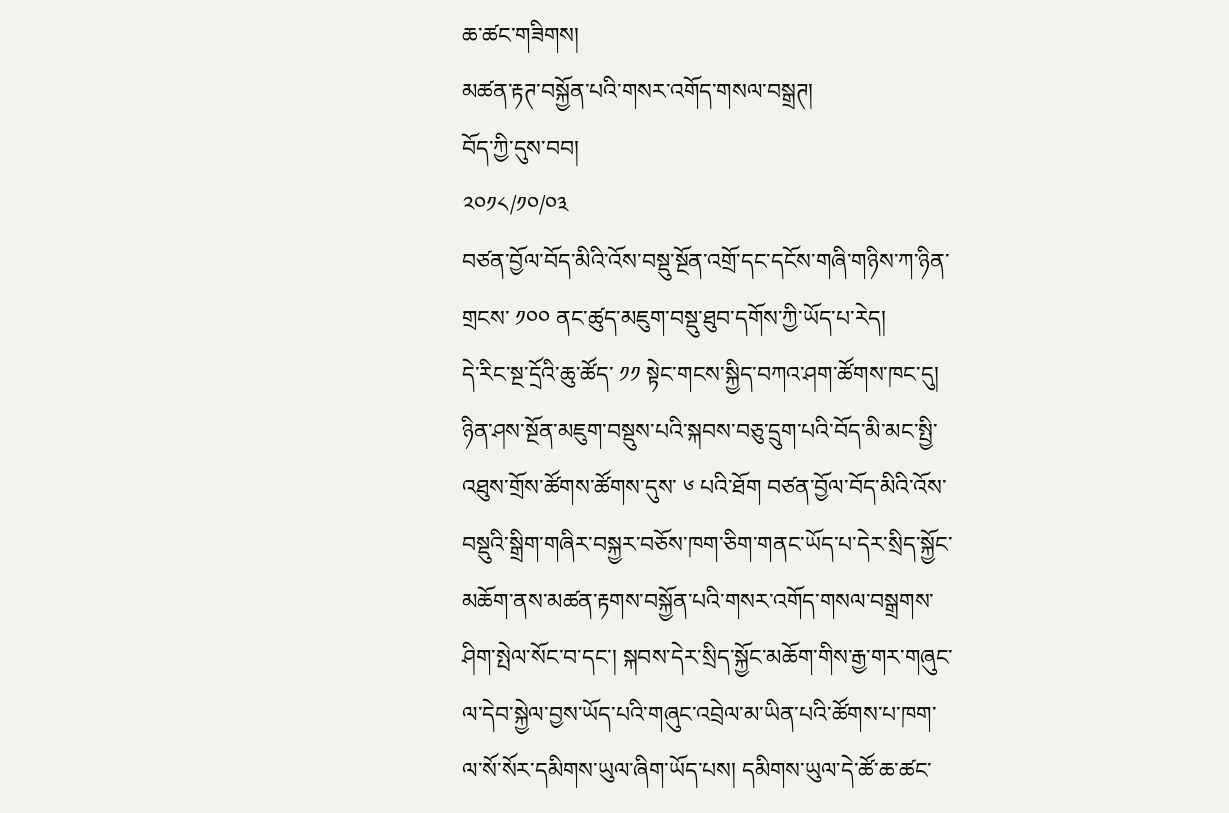ཆ་ཚང་གཟིགས།
མཚན་རྟཊ་བསྐྱོན་པའི་གསར་འགོད་གསལ་བསྒྲཊ།
བོད་ཀྱི་དུས་བབ།
༢༠༡༨/༡༠/༠༣
བཙན་བྱོལ་བོད་མིའི་འོས་བསྡུ་སྔོན་འགྲོ་དང་དངོས་གཞི་གཉིས་ཀ་ཉིན་གྲངས་ ༡༠༠ ནང་ཚུད་མཇུག་བསྡུ་ཐུབ་དགོས་ཀྱི་ཡོད་པ་རེད།
དེ་རིང་སྔ་དྲོའི་ཆུ་ཚོད་ ༡༡ སྟེང་གངས་སྐྱིད་བཀའ་ཤག་ཚོགས་ཁང་དུ། ཉིན་ཤས་སྔོན་མཇུག་བསྡུས་པའི་སྐབས་བཅུ་དྲུག་པའི་བོད་མི་མང་སྤྱི་འཐུས་གྲོས་ཚོགས་ཚོགས་དུས་ ༦ པའི་ཐོག བཙན་བྱོལ་བོད་མིའི་འོས་བསྡུའི་སྒྲིག་གཞིར་བསྐྱར་བཅོས་ཁག་ཅིག་གནང་ཡོད་པ་དེར་སྲིད་སྐྱོང་མཆོག་ནས་མཚན་རྟགས་བསྐྱོན་པའི་གསར་འགོད་གསལ་བསྒྲགས་ཤིག་སྤེལ་སོང་བ་དང་། སྐབས་དེར་སྲིད་སྐྱོང་མཆོག་གིས་རྒྱ་གར་གཞུང་ལ་དེབ་སྐྱེལ་བྱས་ཡོད་པའི་གཞུང་འབྲེལ་མ་ཡིན་པའི་ཚོགས་པ་ཁག་ལ་སོ་སོར་དམིགས་ཡུལ་ཞིག་ཡོད་པས། དམིགས་ཡུལ་དེ་ཚོ་ཆ་ཚང་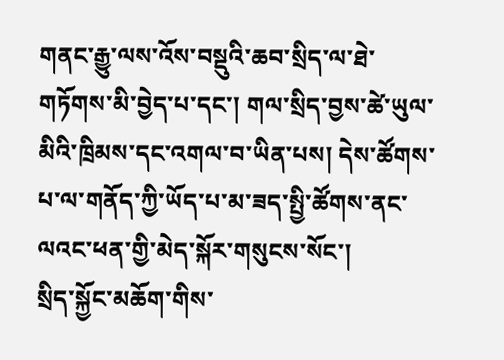གནང་རྒྱུ་ལས་འོས་བསྡུའི་ཆབ་སྲིད་ལ་ཐེ་གཏོགས་མི་བྱེད་པ་དང་། གལ་སྲིད་བྱས་ཚེ་ཡུལ་མིའི་ཁྲིམས་དང་འགལ་བ་ཡིན་པས། དེས་ཚོགས་པ་ལ་གནོད་ཀྱི་ཡོད་པ་མ་ཟད་སྤྱི་ཚོགས་ནང་ལའང་ཕན་གྱི་མེད་སྐོར་གསུངས་སོང་།
སྲིད་སྐྱོང་མཆོག་གིས་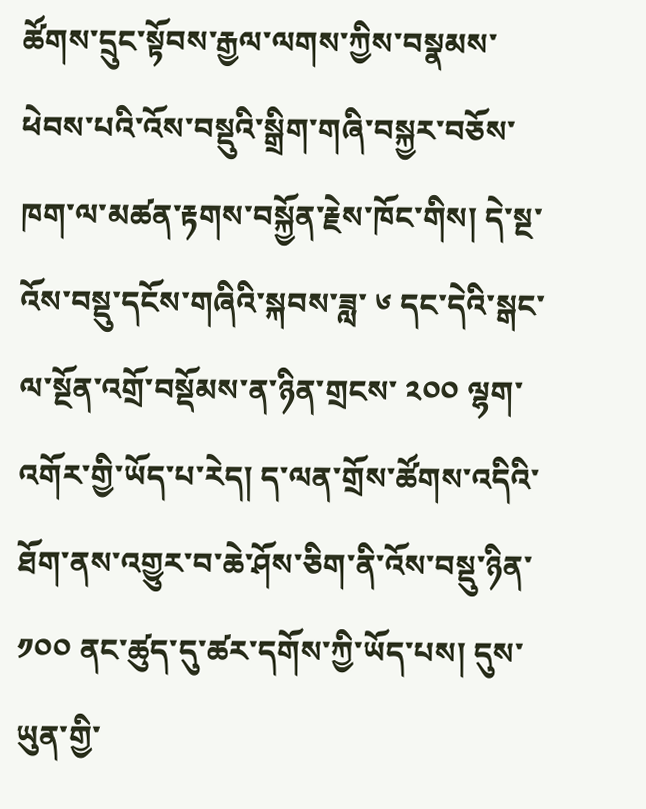ཚོགས་དྲུང་སྟོབས་རྒྱལ་ལགས་ཀྱིས་བསྣམས་ཕེབས་པའི་འོས་བསྡུའི་སྒྲིག་གཞི་བསྐྱར་བཅོས་ཁག་ལ་མཚན་རྟགས་བསྐྱོན་རྗེས་ཁོང་གིས། དེ་སྔ་འོས་བསྡུ་དངོས་གཞིའི་སྐབས་ཟླ་ ༦ དང་དེའི་སྒང་ལ་སྔོན་འགྲོ་བསྡོམས་ན་ཉིན་གྲངས་ ༢༠༠ ལྷག་འགོར་གྱི་ཡོད་པ་རེད། ད་ལན་གྲོས་ཚོགས་འདིའི་ཐོག་ནས་འགྱུར་བ་ཆེ་ཤོས་ཅིག་ནི་འོས་བསྡུ་ཉིན་ ༡༠༠ ནང་ཚུད་དུ་ཚར་དགོས་ཀྱི་ཡོད་པས། དུས་ཡུན་གྱི་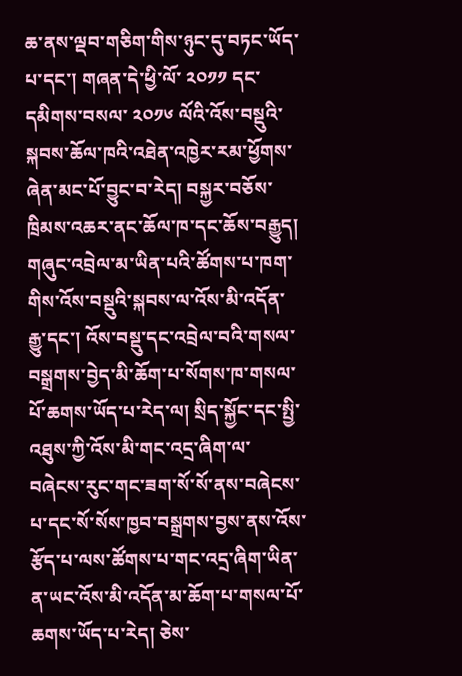ཆ་ནས་ལྡབ་གཅིག་གིས་ཉུང་དུ་བཏང་ཡོད་པ་དང་། གཞན་དེ་ཕྱི་ལོ་ ༢༠༡༡ དང་དམིགས་བསལ་ ༢༠༡༦ ལོའི་འོས་བསྡུའི་སྐབས་ཆོལ་ཁའི་འཐེན་འཁྱེར་རམ་ཕྱོགས་ཞེན་མང་པོ་བྱུང་བ་རེད། བསྐྱར་བཅོས་ཁྲིམས་འཆར་ནང་ཆོལ་ཁ་དང་ཆོས་བརྒྱུད། གཞུང་འབྲེལ་མ་ཡིན་པའི་ཚོགས་པ་ཁག་གིས་འོས་བསྡུའི་སྐབས་ལ་འོས་མི་འདོན་རྒྱུ་དང་། འོས་བསྡུ་དང་འབྲེལ་བའི་གསལ་བསྒྲགས་བྱེད་མི་ཆོག་པ་སོགས་ཁ་གསལ་པོ་ཆགས་ཡོད་པ་རེད་ལ། སྲིད་སྐྱོང་དང་སྤྱི་འཐུས་ཀྱི་འོས་མི་གང་འདྲ་ཞིག་ལ་བཞེངས་རུང་གང་ཟག་སོ་སོ་ནས་བཞེངས་པ་དང་སོ་སོས་ཁྱབ་བསྒྲགས་བྱས་ནས་འོས་རྩོད་པ་ལས་ཚོགས་པ་གང་འདྲ་ཞིག་ཡིན་ན་ཡང་འོས་མི་འདོན་མ་ཆོག་པ་གསལ་པོ་ཆགས་ཡོད་པ་རེད། ཅེས་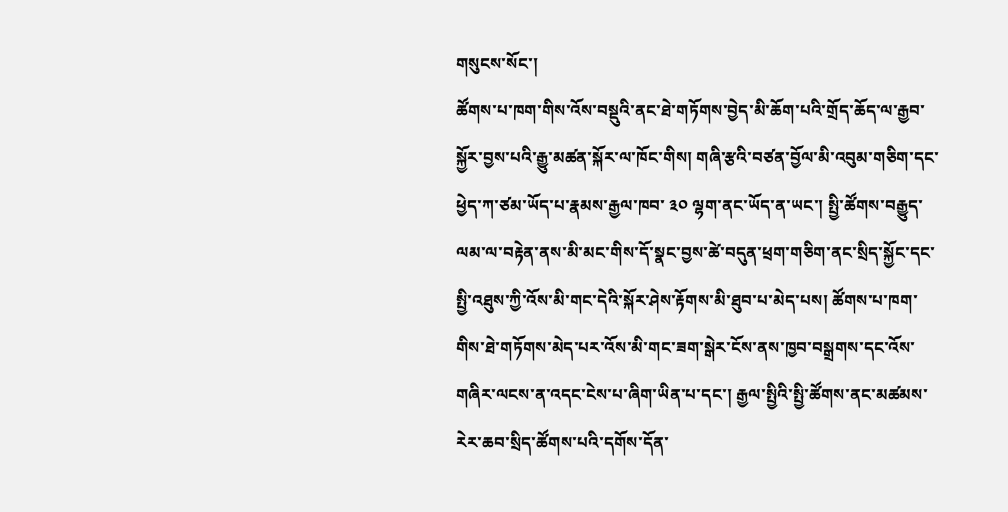གསུངས་སོང་།
ཚོགས་པ་ཁག་གིས་འོས་བསྡུའི་ནང་ཐེ་གཏོགས་བྱེད་མི་ཆོག་པའི་གྲོད་ཆོད་ལ་རྒྱབ་སྐྱོར་བྱས་པའི་རྒྱུ་མཚན་སྐོར་ལ་ཁོང་གིས། གཞི་རྩའི་བཙན་བྱོལ་མི་འབུམ་གཅིག་དང་ཕྱེད་ཀ་ཙམ་ཡོད་པ་རྣམས་རྒྱལ་ཁབ་ ༣༠ ལྷག་ནང་ཡོད་ན་ཡང་། སྤྱི་ཚོགས་བརྒྱུད་ལམ་ལ་བརྟེན་ནས་མི་མང་གིས་དོ་སྣང་བྱས་ཚེ་བདུན་ཕྲག་གཅིག་ནང་སྲིད་སྐྱོང་དང་སྤྱི་འཐུས་ཀྱི་འོས་མི་གང་དེའི་སྐོར་ཤེས་རྟོགས་མི་ཐུབ་པ་མེད་པས། ཚོགས་པ་ཁག་གིས་ཐེ་གཏོགས་མེད་པར་འོས་མི་གང་ཟག་སྒེར་ངོས་ནས་ཁྱབ་བསྒྲགས་དང་འོས་གཞིར་ལངས་ན་འདང་ངེས་པ་ཞིག་ཡིན་པ་དང་། རྒྱལ་སྤྱིའི་སྤྱི་ཚོགས་ནང་མཚམས་རེར་ཆབ་སྲིད་ཚོགས་པའི་དགོས་དོན་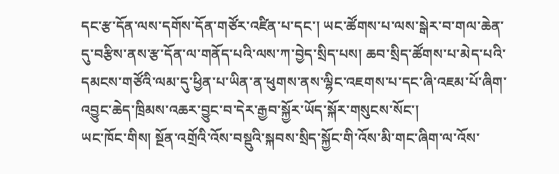དང་རྩ་དོན་ལས་དགོས་དོན་གཙོར་འཛིན་པ་དང་། ཡང་ཚོགས་པ་ལས་སྒེར་བ་གལ་ཆེན་དུ་བརྩིས་ནས་རྩ་དོན་ལ་གནོད་པའི་ལས་ཀ་བྱེད་སྲིད་པས། ཆབ་སྲིད་ཚོགས་པ་མེད་པའི་དམངས་གཙོའི་ལམ་དུ་ཕྱིན་པ་ཡིན་ན་ཕུགས་ནས་ལྷིང་འཇགས་པ་དང་ཞི་འཇམ་པོ་ཞིག་འབྱུང་ཆེད་ཁྲིམས་འཆར་བྱུང་བ་དེར་རྒྱབ་སྐྱོར་ཡོད་སྐོར་གསུངས་སོང་།
ཡང་ཁོང་གིས། སྔོན་འགྲོའི་འོས་བསྡུའི་སྐབས་སྲིད་སྐྱོང་གི་འོས་མི་གང་ཞིག་ལ་འོས་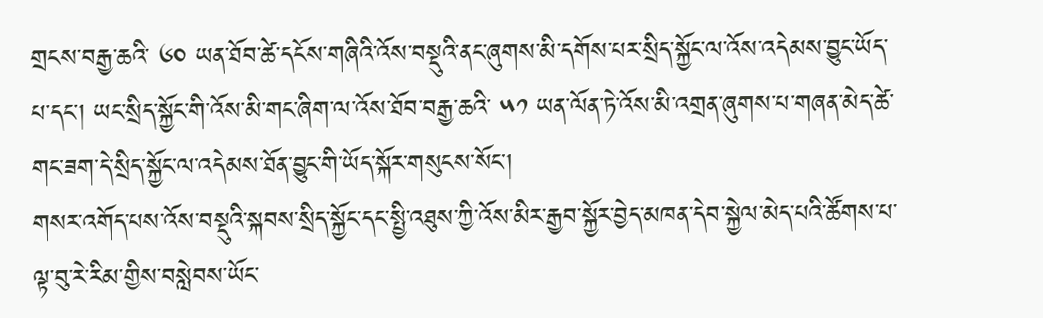གྲངས་བརྒྱ་ཆའི་ ༦༠ ཡན་ཐོབ་ཚེ་དངོས་གཞིའི་འོས་བསྡུའི་ནང་ཞུགས་མི་དགོས་པར་སྲིད་སྐྱོང་ལ་འོས་འདེམས་བྱུང་ཡོད་པ་དང་། ཡང་སྲིད་སྐྱོང་གི་འོས་མི་གང་ཞིག་ལ་འོས་ཐོབ་བརྒྱ་ཆའི་ ༥༡ ཡན་ལོན་ཏེ་འོས་མི་འགྲན་ཞུགས་པ་གཞན་མེད་ཚེ་གང་ཟག་དེ་སྲིད་སྐྱོང་ལ་འདེམས་ཐོན་བྱུང་གི་ཡོད་སྐོར་གསུངས་སོང་།
གསར་འགོད་པས་འོས་བསྡུའི་སྐབས་སྲིད་སྐྱོང་དང་སྤྱི་འཐུས་ཀྱི་འོས་མིར་རྒྱབ་སྐྱོར་བྱེད་མཁན་དེབ་སྐྱེལ་མེད་པའི་ཚོགས་པ་ལྟ་བུ་རེ་རིམ་གྱིས་བསླེབས་ཡོང་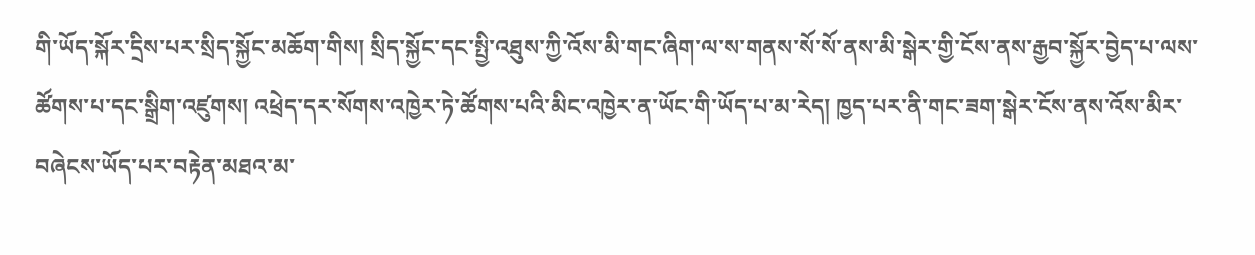གི་ཡོད་སྐོར་དྲིས་པར་སྲིད་སྐྱོང་མཆོག་གིས། སྲིད་སྐྱོང་དང་སྤྱི་འཐུས་ཀྱི་འོས་མི་གང་ཞིག་ལ་ས་གནས་སོ་སོ་ནས་མི་སྒེར་གྱི་ངོས་ནས་རྒྱབ་སྐྱོར་བྱེད་པ་ལས་ཚོགས་པ་དང་སྒྲིག་འཛུགས། འཕྲེད་དར་སོགས་འཁྱེར་ཏེ་ཚོགས་པའི་མིང་འཁྱེར་ན་ཡོང་གི་ཡོད་པ་མ་རེད། ཁྱད་པར་ནི་གང་ཟག་སྒེར་ངོས་ནས་འོས་མིར་བཞེངས་ཡོད་པར་བརྟེན་མཐའ་མ་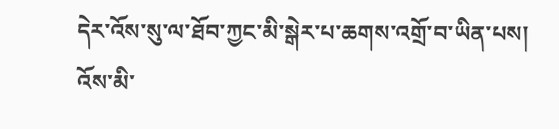དེར་འོས་སུ་ལ་ཐོབ་ཀྱང་མི་སྒེར་པ་ཆགས་འགྲོ་བ་ཡིན་པས། འོས་མི་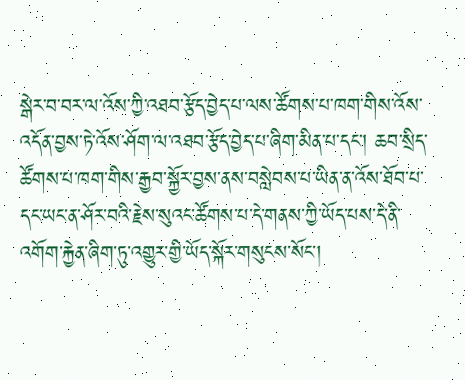སྒེར་བ་བར་ལ་འོས་ཀྱི་འཐབ་རྩོད་བྱེད་པ་ལས་ཚོགས་པ་ཁག་གིས་འོས་འདོན་བྱས་ཏེ་འོས་ཤོག་ལ་འཐབ་རྩོད་བྱེད་པ་ཞིག་མིན་པ་དང་། ཆབ་སྲིད་ཚོགས་པ་ཁག་གིས་རྒྱབ་སྐྱོར་བྱས་ནས་བསླེབས་པ་ཡིན་ན་འོས་ཐོབ་པ་དང་ཡང་ན་ཤོར་བའི་རྗེས་སུའང་ཚོགས་པ་དེ་གནས་ཀྱི་ཡོད་པས་དེ་ནི་འགོག་རྐྱེན་ཞིག་ཏུ་འགྱུར་གྱི་ཡོད་སྐོར་གསུངས་སོང་།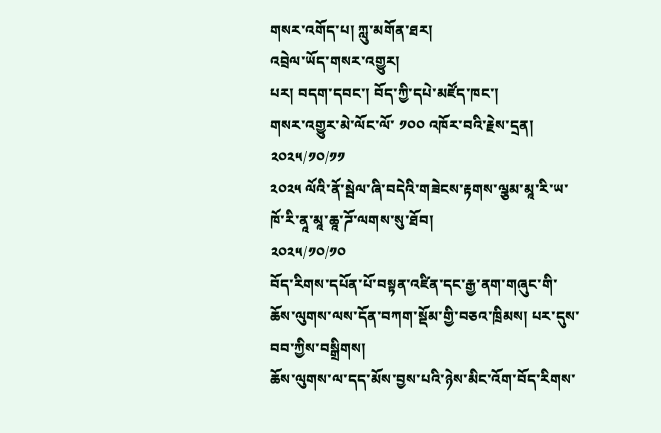གསར་འགོད་པ། ཀླུ་མགོན་ཐར།
འབྲེལ་ཡོད་གསར་འགྱུར།
པར། བདག་དབང་། བོད་ཀྱི་དཔེ་མཛོད་ཁང་།
གསར་འགྱུར་མེ་ལོང་ལོ་ ༡༠༠ འཁོར་བའི་རྗེས་དྲན།
༢༠༢༥/༡༠/༡༡
༢༠༢༥ ལོའི་ནོ་སྦེལ་ཞི་བདེའི་གཟེངས་རྟགས་ལྕམ་མཱ་རི་ཡ་ཁོ་རི་ནཱ་མཱ་ཆཱ་ཌོ་ལགས་སུ་ཐོབ།
༢༠༢༥/༡༠/༡༠
བོད་རིགས་དཔོན་པོ་བསྟན་འཛིན་དང་རྒྱ་ནག་གཞུང་གི་ཆོས་ལུགས་ལས་དོན་བཀག་སྡོམ་གྱི་བཅའ་ཁྲིམས། པར་དུས་བབ་ཀྱིས་བསྒྲིགས།
ཆོས་ལུགས་ལ་དད་མོས་བྱས་པའི་ཉེས་མིང་འོག་བོད་རིགས་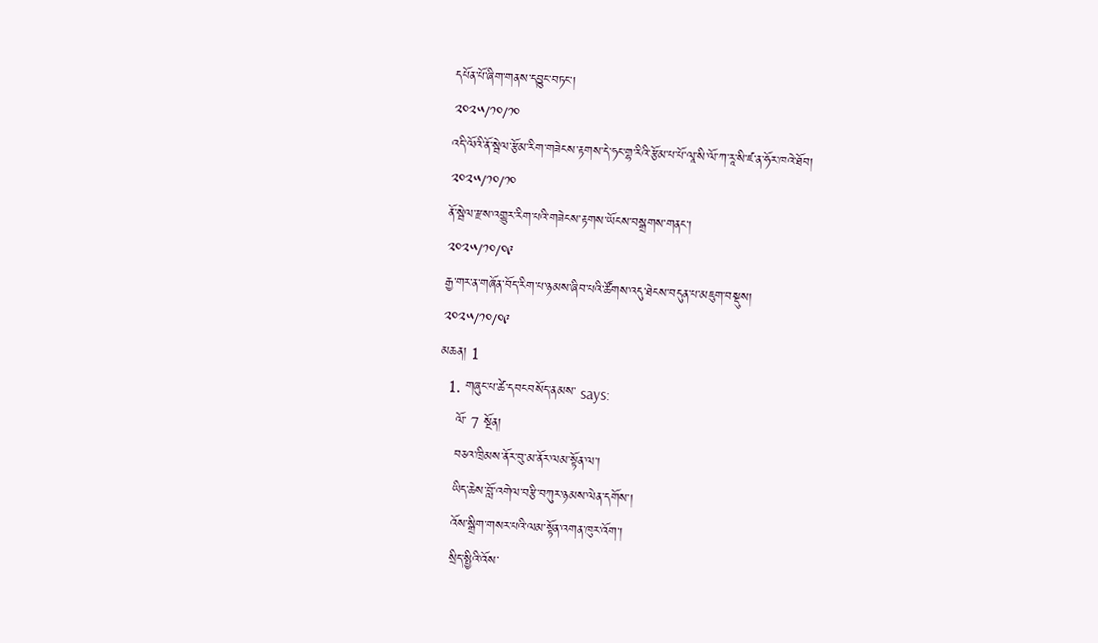དཔོན་པོ་ཞིག་གནས་དབྱུང་བཏང་།
༢༠༢༥/༡༠/༡༠
འདི་ལོའི་ནོ་སྦེལ་རྩོམ་རིག་གཟེངས་རྟགས་དེ་ཧང་གྷ་རིའི་རྩོམ་པ་པོ་ལཱ་སི་ལོ་ཀ་རཱ་སི་ཛ་ན་ཧོར་ཁའེ་ཐོབ།
༢༠༢༥/༡༠/༡༠
ནོ་སྦེལ་རྫས་འགྱུར་རིག་པའི་གཟེངས་རྟགས་ཡོངས་བསྒྲགས་གནང་།
༢༠༢༥/༡༠/༠༩
རྒྱ་གར་ན་གཞོན་བོད་རིག་པ་ཉམས་ཞིབ་པའི་ཚོགས་འདུ་ཐེངས་བདུན་པ་མཇུག་བསྡུས།
༢༠༢༥/༡༠/༠༩
མཆན། 1
  1. གཞུང་པ་ཚེ་དབངབསོད་ནམས་ says:
    ལོ་ 7 སྔོན།
    བཅའ་ཁྲིམས་ནོར་བུ་མ་ནོར་ལམ་སྟོན་ལ་།
    ཡིད་ཆེས་བློ་འགེལ་བརྩི་བཀུར་ཉམས་ལེན་དགོས་།
    འོས་སྒྲིག་གསར་པའི་ལམ་སྟོན་འགན་ཁུར་འོག་།
    སྲིད་སྤྱིའི་འོས་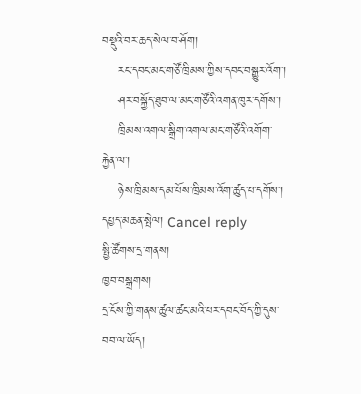བསྡུའི་བར་ཆད་སེལ་བ་ཤོག།
    རང་དབང་མང་གཙོ་ཁྲིམས་ཀྱིས་དབང་བསྒྱུར་འོག་།
    ཤར་བསྐྱོད་ཐུབ་ལ་མང་གཙོའི་འགན་ཁུར་དགོས་།
    ཁྲིམས་འགལ་སྒྲིག་འགལ་མང་གཙོའི་འགོག་རྐྱེན་ལ་།
    ཉེས་ཁྲིམས་དམ་པོས་ཁྲིམས་འོག་ཚུད་པ་དགོས་།
དཔྱད་མཆན་སྤེལ། Cancel reply
སྤྱི་ཚོགས་དྲ་གནས།
ཁྱབ་བསྒྲགས།
དྲ་ངོས་ཀྱི་གནས་ཚུལ་ཚང་མའི་པར་དབང་བོད་ཀྱི་དུས་བབ་ལ་ཡོད།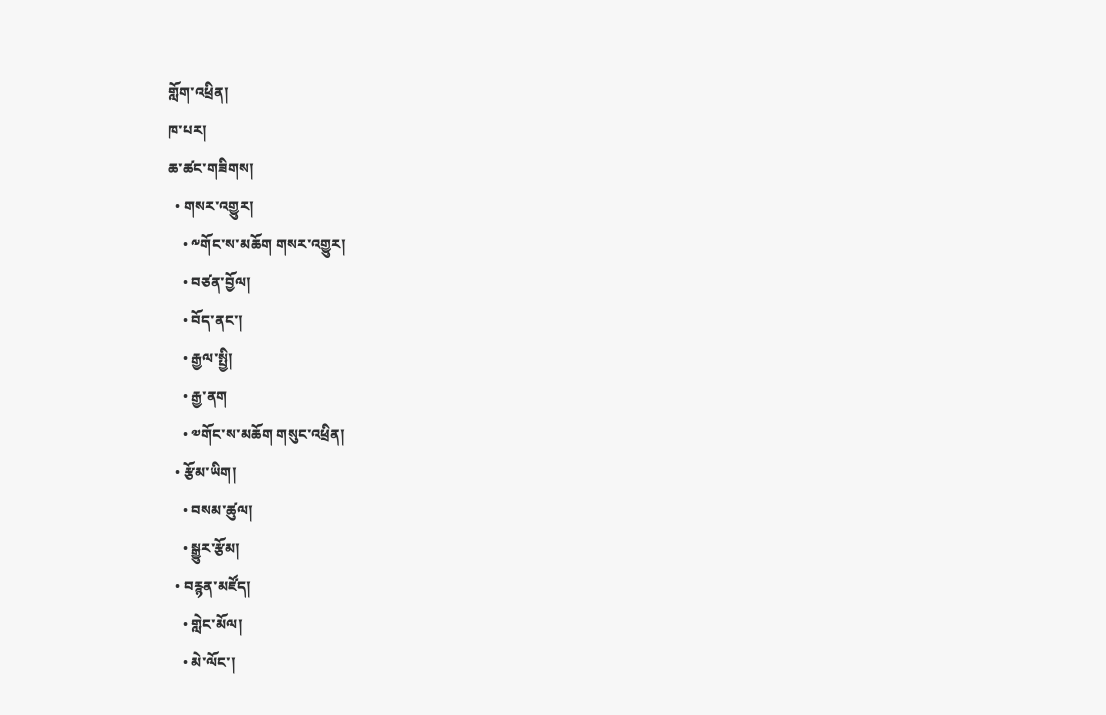གློག་འཕྲིན།
ཁ་པར།
ཆ་ཚང་གཟིགས།
  • གསར་འགྱུར།
    • ༸གོང་ས་མཆོག གསར་འགྱུར།
    • བཙན་བྱོལ།
    • བོད་ནང་།
    • རྒྱལ་སྤྱི།
    • རྒྱ་ནག
    • ༧གོང་ས་མཆོག གསུང་འཕྲིན།
  • རྩོམ་ཡིག།
    • བསམ་ཚུལ།
    • སྒྱུར་རྩོམ།
  • བརྙན་མཛོད།
    • གླེང་མོལ།
    • མེ་ལོང་།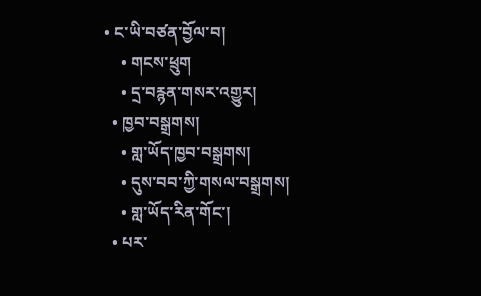• ང་ཡི་བཙན་བྱོལ་བ།
    • གངས་ཕྲུག
    • དྲ་བརྙན་གསར་འགྱུར།
  • ཁྱབ་བསྒྲགས།
    • གླ་ཡོད་ཁྱབ་བསྒྲགས།
    • དུས་བབ་ཀྱི་གསལ་བསྒྲགས།
    • གླ་ཡོད་རིན་གོང་།
  • པར་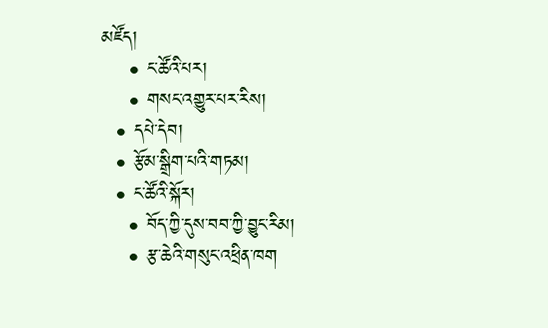མཛོད།
    • ང་ཚོའི་པར།
    • གསང་འགྱུར་པར་རིས།
  • དཔེ་དེབ།
  • རྩོམ་སྒྲིག་པའི་གཏམ།
  • ང་ཚོའི་སྐོར།
    • བོད་ཀྱི་དུས་བབ་ཀྱི་བྱུང་རིམ།
    • རྩ་ཆེའི་གསུང་འཕྲིན་ཁག